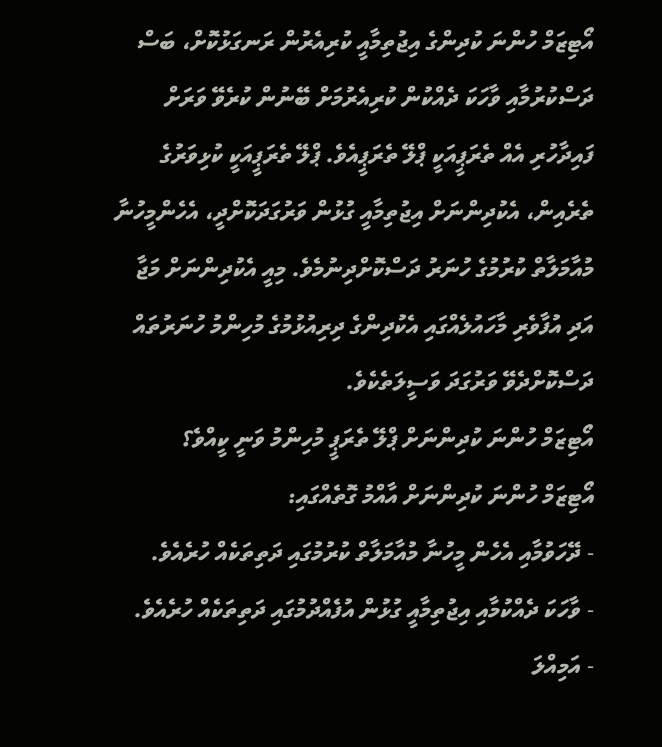އޯޓިޒަމް ހުންނަ ކުދިންގެ އިޖުތިމާއީ ކުރިއެރުން ރަނގަޅުކޮށް، ބަސް ދަސްކުރުމާއި ވާހަކަ ދެއްކުން ކުރިއެރުމަށް ބޭނުން ކުރެވޭ ވަރަށް ފައިދާހުރި އެއް ތެރަޕީއަކީ ޕްލޭ ތެރަޕީއެވެ. ޕްލޭ ތެރަޕީއަކީ ކުޅިވަރުގެ ތެރެއިން، އެކުދިންނަށް އިޖުތިމާއީ ގުޅުން ވަރުގަދަކޮށްދީ، އެހެންމީހުނާ މުއާމަލާތް ކުރުމުގެ ހުނަރު ދަސްކޮށްދިނުމެވެ. މިއީ އެކުދިންނަށް މަޖާ އަދި އުފާވެރި މާހައުލެއްގައި އެކުދިންގެ ދިރިއުޅުމުގެ މުހިންމު ހުނަރުތައް ދަސްކޮށްދެވޭ ވަރުގަދަ ވަސީލަތެކެވެ.
އޯޓިޒަމް ހުންނަ ކުދިންނަށް ޕްލޭ ތެރަޕީ މުހިންމު ވަނީ ކީއްވެ؟
އޯޓިޒަމް ހުންނަ ކުދިންނަށް އާއްމު ގޮތެއްގައި:
- ދޭހަވުމާއި އެހެން މީހުނާ މުއާމަލާތް ކުރުމުގައި ދަތިތަކެއް ހުރެއެވެ.
- ވާހަކަ ދެއްކުމާއި އިޖުތިމާއީ ގުޅުން އުފެއްދުމުގައި ދަތިތަކެއް ހުރެއެވެ.
- އަމިއްލަ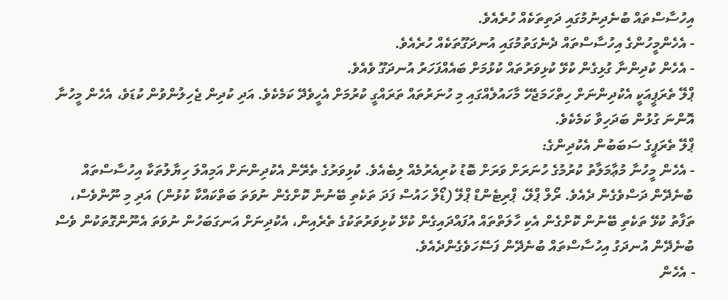އިހުސާސްތައް ބުނެދިނުމުގައި ދަތިތަކެއް ހުރެއެވެ.
- އެހެންމީހުންގެ އިހުސާސްތައް ދެނެގަތުމުގައި އުނދަގޫތަކެއް ހުރެއެވެ.
- އެހެން ކުދިންނާ ގުޅިގެން ކުޅޭ ކުޅިވަރުތައް ކުޅުމަށް ބައެއްފަހަރު އުނދަގޫ ވެއެވެ.
ޕްލޭ ތެރަޕީއަކީ އެކުދިންނަށް ހިތްހަމަޖެހޭ މާހައުލެއްގައި މި ހުނަރުތައް ތަރައްގީ ކުރުމަށް އެހީވެދޭ ކަމެކެވެ. އަދި ކުދިން ޖެހިލުންވުން ކުޑަވެ، އެހެން މީހުނާ އޮންނަ ގުޅުން ބަދަހިވާ ކަމެކެވެ.
ޕްލޭ ތެރަޕީގެ ސަބަބުން އެކުދިންގެ:
- އެހެން މީހުނާ މުޢާމަލާތު ކުރުމުގެ ހުނަރަށް ވަރަށް ބޮޑު ކުރިއެރުމެއް ލިބެއެވެ. ކުޅިވަރުގެ ތެރޭން އެކުދިންނަށް އަމިއްލަ ހިޔާލުތަކާ އިހުސާސްތައް ބުނެދޭން ދަސްވެގެން ދެއެވެ. ރޯލް ޕްލޭ، ޕްރިޓެންޑް ޕްލޭ (ޑޯލް ހައުސް ފަދަ ތަކެތި ބޭނުން ކޮށްގެން ނުވަތަ ބަތްކައްކާ ކުޅުން) އަދި މި ނޫންވެސް، ތަފާތު ކުޅޭ ތަކެތި ބޭނުން ކޮށްގެން އެކި ހާލަތްތައް އުފައްދައިގެން ކުޅޭ ކުޅިވަރުތަކުގެ ތެރެއިން، އެކުދިނަށް އަނގަބަހުން ނުވަތަ އެނޫންގޮތަކުން ވެސް ބުނެދޭން އުނދަގު އިހުސާސްތައް ބުނެދޭން ފަސޭހަވެގެންދެއެވެ.
- އެހެން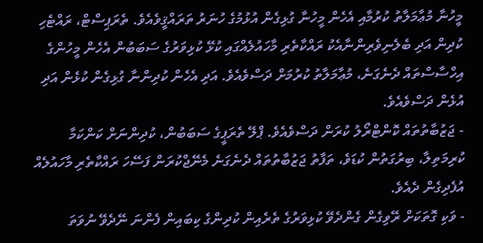މީހުނާ މުޢާމަލާތު ކުރުމާއި އެހެން މީހުނާ ގުޅިގެން އުޅުމުގެ ހުނަރު ތަރައްޤީވެއެވެ. ތެރަޕިސްޓް، ރައްޓެހި ކުދިން އަދި ބެލެނިވެރިންނާއެކު ރައްކާތެރި މާހައުލެއްގައި ކުޅޭ ކުޅިވަރުގެ ސަބަބުން އެހެން މީހުންގެ އިހްސާސްތައް ދެނެގަނެ، މުޢާމަލާތު ކުރުމަށް ދަސްވެއެވެ. އަދި އެހެން ކުދިންނާ ގުޅިގެން ކުޅެން އަދި އުޅެން ދަސްވެއެވެ.
- ޖަޒުބާތުތައް ކޮންޓްރޯލު ކުރަން ދަސްވެއެވެ. ޕްލޭ ތެރަޕީގެ ސަބަބުން، ކުދިންނަށް ކަންކަމާ ކުރިމަތިލާ، ބިރުގަތުން ކުޑަވެ، ތަފާތު ޖަޒުބާތުތައް ދެނެގަނެ މެނޭޖްކުރަން ފަސޭހަ ރައްކާތެރި މާހައުލެއް އުފެދިގެން ދެއެވެ.
- ވަކި ގޮތަކަށް ރޭވިގެން ގެންދެވޭ ކުޅިވަރުގެ ތެރެއިން ކުދިންގެ ކިބައިން ފެންނަ ނޭދެވޭ ނުވަތަ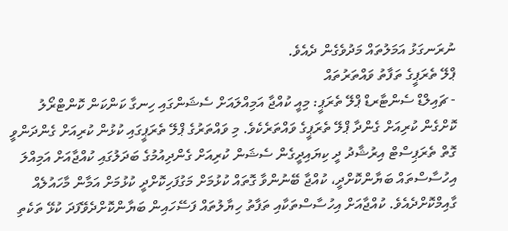ނުރަނގަޅު އަމަލުތައް މަދުވެގެން ދެއެވެ.
ޕްލޭ ތެރަޕީގެ ތަފާތު ވައްތަރުތައް
- ޗައިލްޑް ސެންޓާރޑް ޕްލޭ ތެރަޕީ: މިއީ ކުއްޖާ އަމިއްލައަށް ސެޝަންގައި ހިނގާ ކަންކަން ކޮންޓްރޯލު ކޮށްގެން ކުރިއަށް ގެންދާ ޕްލޭ ތެރަޕީގެ ވައްތަރެކެވެ. މި ވައްތަރުގެ ޕްލޭ ތެރަޕީގައި ކުޅުން ކުރިއަށް ގެންދަންވީ ގޮތް ތެރަޕިސްޓް އިރުޝާދު ދީ ކިޔައިދީގެން ސެޝަން ކުރިއަށް ގެންދިއުމުގެ ބަދަލުގައި ކުއްޖާއަށް އަމިއްލަ އިހުސާސްތައް ބަޔާންކޮށްދީ، ކުއްޖާ ބޭނުންވާ ގޮތައް ކުޅުމަށް މަގުފަހިކޮށްދީ ކުޅުމަށް އަމާން މާހައުލެއް ގާއިމްކޮށްދެއެވެ. ކުއްޖާއަށް އިހުސާސްތަކާއި ތަފާތު ހިޔާލުތައް ފަސޭހައިން ބަޔާންކޮށްދެވޭފަދަ ކުޅޭ ތަކެތި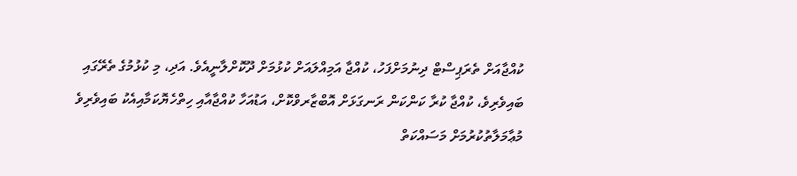ކުއްޖާއަށް ތެރަޕިސްޓް ދިނުމަށްފަހު، ކުއްޖާ އަމިއްލައަށް ކުޅުމަށް ދޫކޮށްލާނީއެވެ. އަދި، މި ކުޅުމުގެ ތެރޭގައި ބައިވެރިވެ، ކުއްޖާ ކުރާ ކަންކަން ރަނގަޅަށް އޮބްޒާރވްކޮށް، އަޑުއަހާ ކުއްޖާއާއި ހިތްހެޔޮކަމާއިއެކު ބައިވެރިވެ މުޢާމަލާތުކުރުމަށް މަސައްކަތް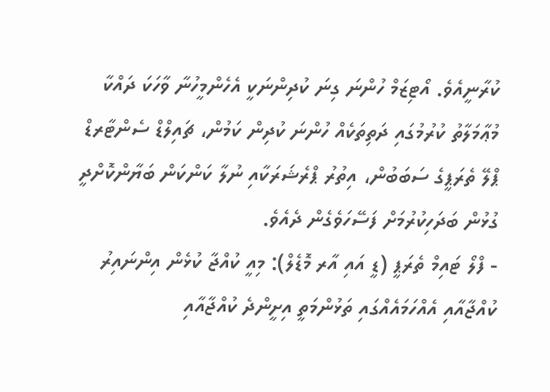ކުރާނީއެވެ. އޯޓިޒަމް ހުންނަ ގިނަ ކުދިންނަކީ އެހެންމީހުނާ ވާހަކަ ދައްކާ މުޢާމަލާތު ކުރުމުގައި ދަތިތަކެއް ހުންނަ ކުދިން ކަމުން، ޗައިލްޑް ސެންޓާރޑް ޕްލޭ ތެރަޕީގެ ސަބަބުން، އިތުރު ޕްރެޝަރަކާއި ނުލާ ކަންކަން ބަޔާންކޮށްދީ ގުޅުން ބަދަހިކުރުމަށް ފަސޭހަވެގެން ދެއެވެ.
- ފްލޯ ޓައިމް ތެރަޕީ (ޑީ އައި އާރ މޮޑެލް): މިއީ ކުއްޖާ ކުޅެން އިންނައިރު ކުއްޖާއާއި އެއްހަމައެއްގައި ތަޅުންމަތީ އިށީންދެ ކުއްޖާއާއި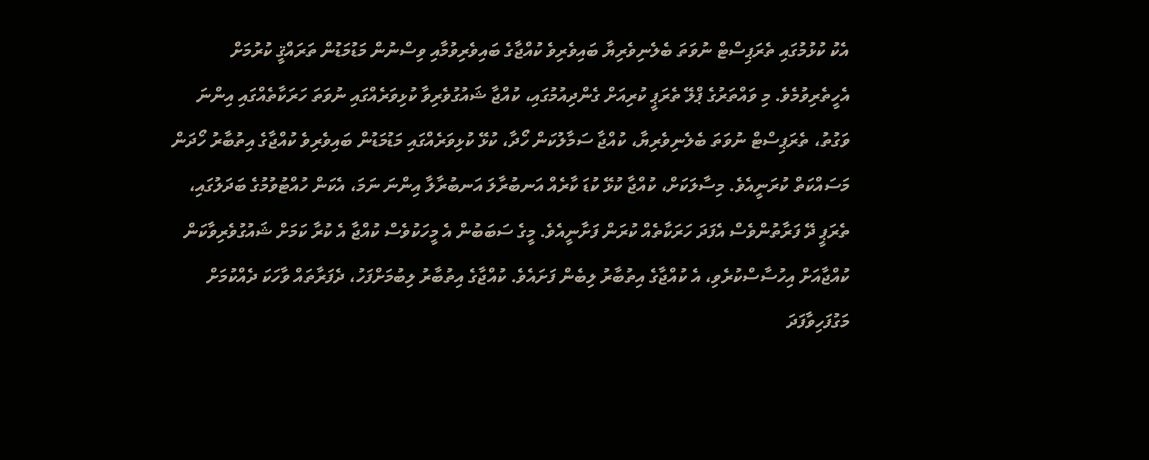އެކު ކުޅުމުގައި ތެރަޕިސްޓް ނުވަތަ ބެލެނިވެރިޔާ ބައިވެރިވެ ކުއްޖާގެ ބައިވެރިވުމާއި ވިސްނުން މަޑުމަޑުން ތަރައްޤީ ކުރުމަށް އެހީތެރިވުމެވެ. މި ވައްތަރުގެ ޕްލޭ ތެރަޕީ ކުރިއަށް ގެންދިއުމުގައި، ކުއްޖާ ޝައުގުވެރިވާ ކުޅިވަރެއްގައި ނުވަތަ ހަރަކާތެއްގައި އިންނަ ވަގުތު، ތެރަޕިސްޓް ނުވަތަ ބެލެނިވެރިޔާ، ކުއްޖާ ސަމާލުކަން ހޯދާ، ކުޅޭ ކުޅިވަރެއްގައި މަޑުމަޑުން ބައިވެރިވެ ކުއްޖާގެ އިތުބާރު ހޯދަން މަސައްކަތް ކުރަނީއެވެ. މިސާލަކަށް، ކުއްޖާ ކުޅޭ ކުޑަ ކާރެއް އަނބުރާލަ އަނބުރާލާ އިންނަ ނަމަ، އެކަން ހުއްޓުވުމުގެ ބަދަލުގައި، ތެރަޕީ ދޭ ފަރާތުންވެސް އެފަދަ ހަރަކާތެއް ކުރަން ފަށާނީއެވެ. މީގެ ސަބަބުން އެ މީހަކުވެސް ކުއްޖާ އެ ކުރާ ކަމަށް ޝައުގުވެރިވާކަން ކުއްޖާއަށް އިހުސާސްކުރެވި، އެ ކުއްޖާގެ އިތުބާރު ލިބެން ފަށައެވެ. ކުއްޖާގެ އިތުބާރު ލިބުމަށްފަހު، ދެފަރާތައް ވާހަކަ ދެއްކުމަށް މަގުފަހިވާފަދަ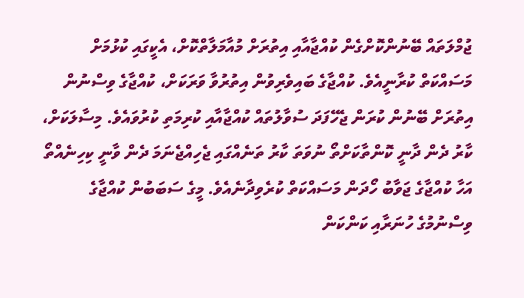ޖުމްލަތައް ބޭނުންކޮށްގެން ކުއްޖާއާއި އިތުރަށް މުއާމަލާތްކޮށް، އެކީގައި ކުޅުމަށް މަސައްކަތް ކުރާނީއެވެ. ކުއްޖާގެ ބައިވެރިވުން އިތުރުވާ ވަރަކަށް، ކުއްޖާގެ ވިސްނުން އިތުރަށް ބޭނުން ކުރަން ޖެހޭފަދަ ސުވާލުތައް ކުއްޖާއާއި ކުރިމަތި ކުރުވައެވެ. މިސާލަކަށް، ކާރު ދެން ދާނީ ކޮންތާކަށްތޯ ނުވަތަ ކާރު ތަނެއްގައި ޖެހިއްޖެނަމަ ދެން ވާނީ ކިހިނެއްތޯ އަހާ ކުއްޖާގެ ޖަވާބު ހޯދަން މަސައްކަތް ކުރެވިދާނެއެވެ. މީގެ ސަބަބުން ކުއްޖާގެ ވިސްނުމުގެ ހުނަރާއި ކަންކަން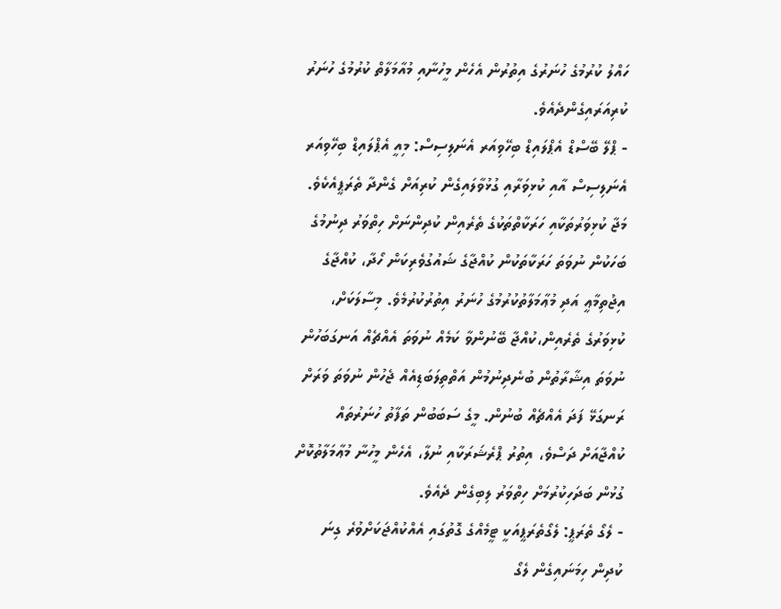ހައްލު ކުރުމުގެ ހުނަރުގެ އިތުރުން އެހެން މީހުނާއި މުއާމަލާތް ކުރުމުގެ ހުނަރު ކުރިއަރައިގެންދެއެވެ.
- ޕްލޭ ބޭސްޑް އެޕްލައިޑް ބިހޭވިއަރ އެނަލިސިސް: މިއީ އެޕްލައިޑް ބިހޭވިއަރ އެނަލިސިސް އާއި ކުޅިވަރާއި ގުޅުވާލައިގެން ކުރިއަށް ގެންދާ ތެރަޕީއެކެވެ. މަޖާ ކުޅިވަރުތަކާއި ހަރަކާތްތަކުގެ ތެރެއިން ކުދިންނަށް ހިތްވަރު ދިނުމުގެ ބަހަކުން ނުވަތަ ހަރަކާތަކުން ކުއްޖާގެ ޝައުގުވެރިކަން ހޯދާ، ކުއްޖާގެ އިޖުތިމާޢީ އަދި މުޢާމަލާތުކުރުމުގެ ހުނަރު އިތުރުކުރުމެވެ. މިސާލަކަށް، ކުޅިވަރުގެ ތެރެއިން،ކުއްޖާ ބޭނުންވާ ކަމެއް ނުވަތަ އެއްޗެއް އަނގަބަހުން ނުވަތަ އިޝާރާތުން ބުނެދިނުމުން އަތްތިލަބަޑިއެއް ޖެހުން ނުވަތަ ވަރަށް ރަނގަޅޭ ފަދަ އެއްޗެއް ބުނުން. މީގެ ސަބަބުން ތަފާތު ހުނަރުތައް ކުއްޖާއަށް ދަސްވެ، އިތުރު ޕްރެޝަރަކާއި ނުލާ، އެހެން މީހުނާ މުޢާމަލާތުކޮށް ގުޅުން ބަދަހިކުރުމަށް ހިތްވަރު ލިބިގެން ދެއެވެ.
- ލެގޯ ތެރަޕީ: ލެގޯތެރަޕީއަކީ ޓީމެއްގެ ގޮތުގައި އެއްކުއްޖަކަށްވުރެ ގިނަ ކުދިން ހިމަނައިގެން ލެގޯ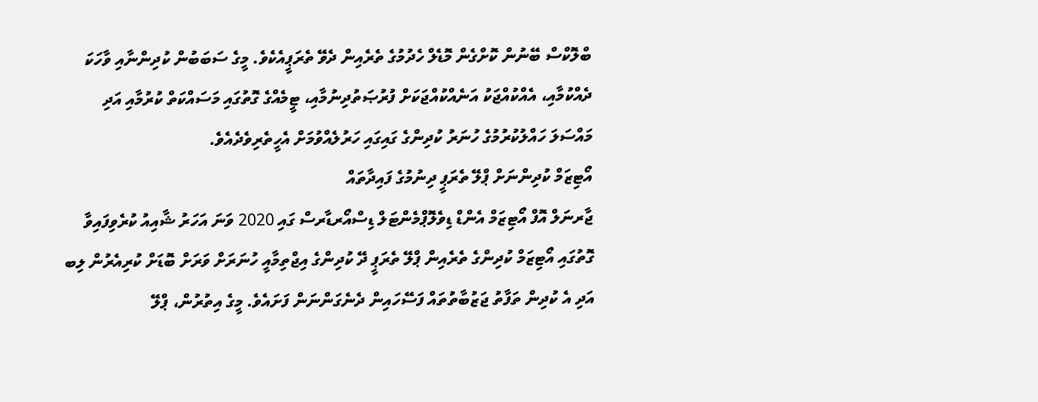ބްލޮކްސް ބޭނުން ކޮށްގެން މޮޑެލް ހެދުމުގެ ތެރެއިން ދެވޭ ތެރަޕީއެކެވެ. މީގެ ސަބަބުން ކުދިންނާއި ވާހަކަ ދެއްކުމާއި، އެއްކުއްޖަކު އަނެއްކުއްޖަކަށް ފުރުޞަތުދިނުމާއި، ޓީމެއްގެ ގޮތުގައި މަސައްކަތް ކުރުމާއި އަދި މައްސަލަ ހައްލުކުރުމުގެ ހުނަރު ކުދިންގެ ގައިގައި ހަރުލެއްވުމަށް އެހީތެރިވެދެއެވެ.
އޯޓިޒަމް ކުދިންނަށް ޕްލޭ ތެރަޕީ ދިނުމުގެ ފައިދާތައް
ޖާރނަލް އޮފް އޯޓިޒަމް އެންޑް ޑިވެލޮޕްމެންޓަލް ޑިސްއޯރޑާރސް ގައި 2020 ވަނަ އަހަރު ޝާއިއު ކުރެވިފައިވާ ގޮތުގައި އޯޓިޒަމް ކުދިންގެ ތެރެއިން ޕްލޭ ތެރަޕީ ދޭ ކުދިންގެ އިޖްތިމާއީ ހުނަރަށް ވަރަށް ބޮޑަށް ކުރިއެރުން ލިބ އަދި އެ ކުދިން ތަފާތު ޖަޒުބާތުތައް ފަސޭހައިން ދެނެގަންނަން ފަށައެވެ. މީގެ އިތުރުން، ޕްލޭ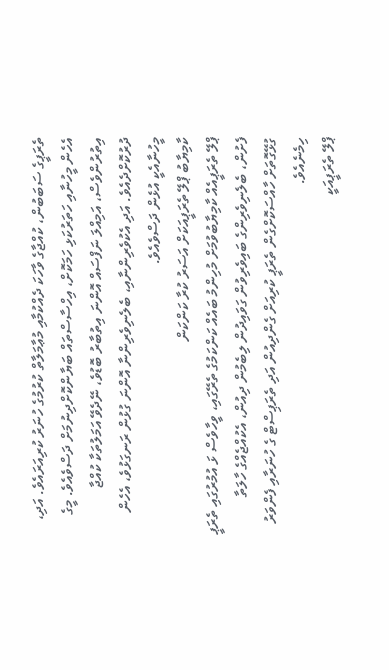ތެރަޕީގެ ސަބަބުން، ކުއްޖާގެ ވާހަކަ ދެއްކުމާއި މުޢާމަލާތް ކުރުމުގެ ހުނަރު ކުރިއަރައެވެ. އަދި، އެހެން މީހުނާއި ހަތަރުކަޅި ހަމަކޮށް، އިހްސާސްތައް ބަޔާންކޮށްދިނުމަށް ދަސްވެއެވެ. މީގެ އިތުރުންވެސް، އަމިއްލަ ނަފްސައް އޮންނަ އިތުބާރު ބޮޑުވެ، ނޭދެވޭ އަމަލުތަކާ ކުއްޖާ ދުރުކޮށްދެއެވެ. އަދި އެކުވެރިންނާއި، ބެލެނިވެރިންނާ އޮންނަ ގުޅުން ރަނގަޅުވެ، އެހެން މީހުނާއެކީ އުޅެން ދަސްވެއެވެ.
ކާމިޔާބު ޕްލޭ ތެރަޕީއަކަށް އަސަރު ކުރާ ކަންކަން
ޕްލޭ ތެރަޕީއެއް ކާމިޔާބުވުމަށް މުހިންމު ބައެއް ކަންކަމުގެ ތެރޭގައި، ވީހާވެސް ޅަ އުމުރުގައި ތެރަޕީ ފެށުން، ބެލެނިވެރިންގެ ބައިވެރިވުން ގަވައިދުން ލިބެމުން ދިއުން، އެކުއްޖެއްގެ ހާލަތާ ގުޅޭގޮތަށް ހާއްސަކޮށްގެން ތެރަޕީ ކުރިއަށް ގެންދިއުން އަދި ތެރަޕިސްޓް ގެ ހުނަރާއި ފެންވަރު ހިމެނެއެވެ.
ޕްލޭ ތެރަޕީއަކީ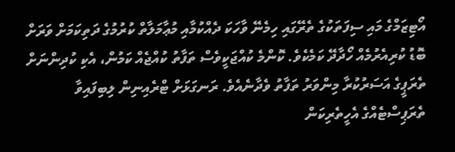އޯޓިޒަމްގެ މައި ސިފަތަކުގެ ތެރޭގައި ހިމެނޭ ވާހަކަ ދެއްކުމާއި މުޢާމަލާތް ކުރުމުގެ ދަތިކަމަށް ވަރަށް ބޮޑު ކުރިއެރުމެއް ހޯދާދޭ ކަމެކެވެ. ކޮންމެ ކުއްޖަކީވެސް ތަފާތު ކުއްޖެއް ކަމުން، އެކި ކުދިންނަށް ތެރަޕީގެ އަސަރުކުރާ މިންވަރު ތަފާތު ވެދާނެއެވެ. ރަނގަޅަށް ޓްރެއިނިން ލިބިފައިވާ ތެރަޕިސްޓެއްގެ އެހީތެރިކަން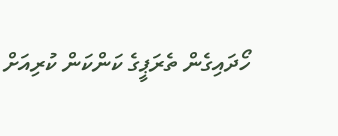ހޯދައިގެން ތެރަޕީގެ ކަންކަން ކުރިއަށް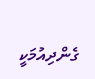ގެންދިއުމަކީ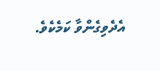އެދެވިގެންވާ ކަމެކެވެ.